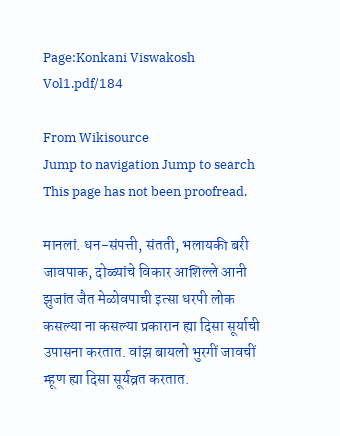Page:Konkani Viswakosh Vol1.pdf/184

From Wikisource
Jump to navigation Jump to search
This page has not been proofread.

मानलां. धन-संपत्ती, संतती, भलायकी बरी जावपाक, दोळ्यांचे विकार आशिल्ले आनी झुजांत जैत मेळोवपाची इत्सा धरपी लोक कसल्या ना कसल्या प्रकारान ह्या दिसा सूर्याची उपासना करतात. वांझ बायलो भुरगीं जावचीं म्हूण ह्या दिसा सूर्यव्रत करतात.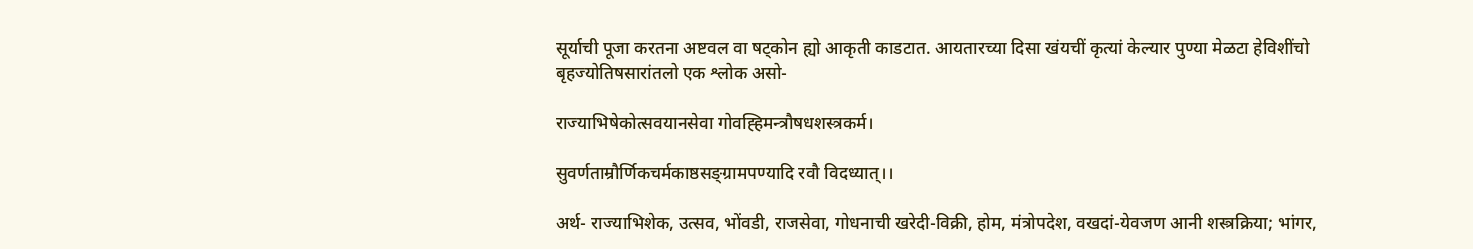सूर्याची पूजा करतना अष्टवल वा षट्कोन ह्यो आकृती काडटात. आयतारच्या दिसा खंयचीं कृत्यां केल्यार पुण्या मेळटा हेविशींचो बृहज्योतिषसारांतलो एक श्लोक असो-

राज्याभिषेकोत्सवयानसेवा गोवह्हिमन्त्रौषधशस्त्रकर्म।

सुवर्णताम्रौर्णिकचर्मकाष्ठसङ्ग्रामपण्यादि रवौ विदध्यात्।।

अर्थ- राज्याभिशेक, उत्सव, भोंवडी, राजसेवा, गोधनाची खरेदी-विक्री, होम, मंत्रोपदेश, वखदां-येवजण आनी शस्त्रक्रिया; भांगर,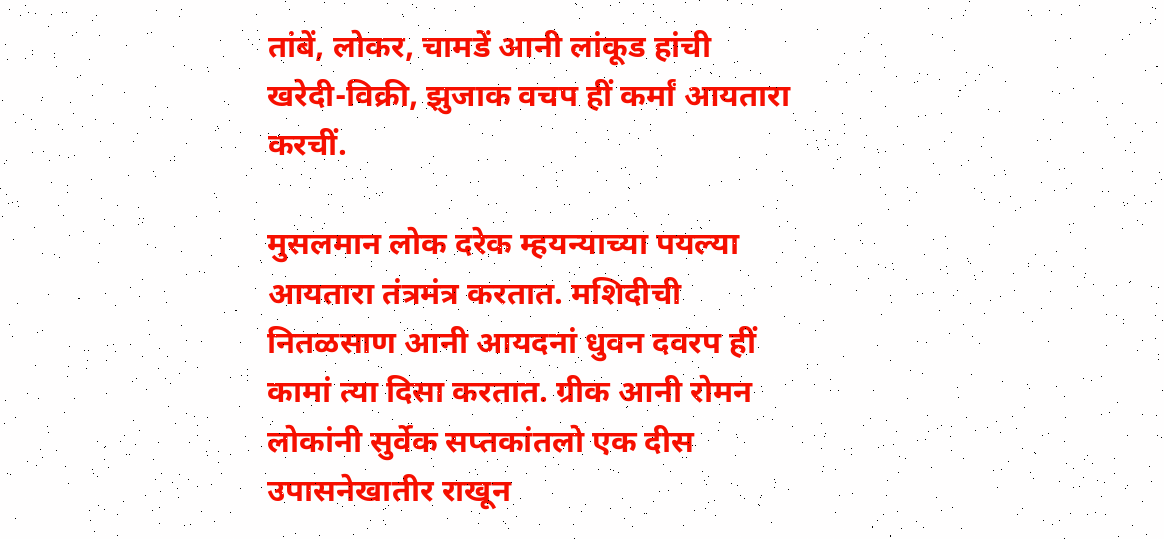तांबें, लोकर, चामडें आनी लांकूड हांची खरेदी-विक्री, झुजाक वचप हीं कर्मां आयतारा करचीं.

मुसलमान लोक दरेक म्हयन्याच्या पयल्या आयतारा तंत्रमंत्र करतात. मशिदीची नितळसाण आनी आयदनां धुवन दवरप हीं कामां त्या दिसा करतात. ग्रीक आनी रोमन लोकांनी सुर्वेक सप्तकांतलो एक दीस उपासनेखातीर राखून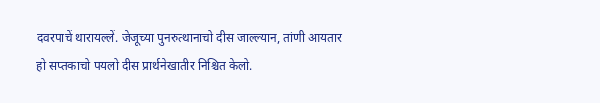दवरपाचें थारायल्लें. जेजूच्या पुनरुत्थानाचो दीस जाल्ल्यान, तांणी आयतार हो सप्तकाचो पयलो दीस प्रार्थनेखातीर निश्चित केलो.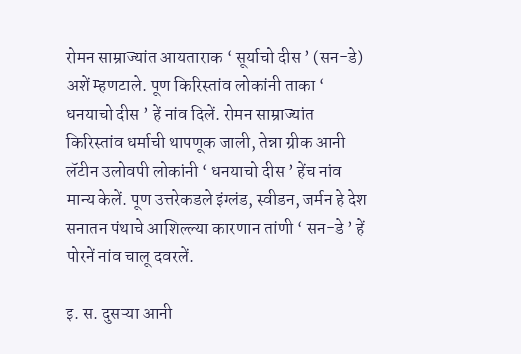रोमन साम्राज्यांत आयताराक ‘ सूर्याचो दीस ’ (सन-डे) अशें म्हणटाले. पूण किरिस्तांव लोकांनी ताका ‘ धनयाचो दीस ’ हें नांव दिलें. रोमन साम्राज्यांत किरिस्तांव धर्माची थापणूक जाली, तेन्ना ग्रीक आनी लॅटीन उलोवपी लोकांनी ‘ धनयाचो दीस ’ हेंच नांव मान्य केलें. पूण उत्तरेकडले इंग्लंड, स्वीडन, जर्मन हे देश सनातन पंथाचे आशिल्ल्या कारणान तांणी ‘ सन-डे ’ हें पोरनें नांव चालू दवरलें.

इ. स. दुसऱ्या आनी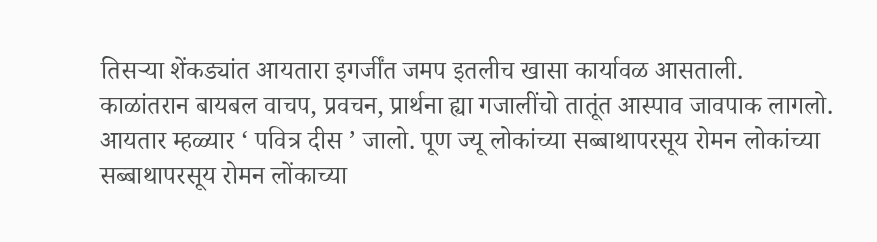तिसऱ्या शेंकड्यांत आयतारा इगर्जींत जमप इतलीच खासा कार्यावळ आसताली. काळांतरान बायबल वाचप, प्रवचन, प्रार्थना ह्या गजालींचो तातूंत आस्पाव जावपाक लागलो. आयतार म्हळ्यार ‘ पवित्र दीस ’ जालो. पूण ज्यू लोकांच्या सब्बाथापरसूय रोमन लोकांच्या सब्बाथापरसूय रोमन लोंकाच्या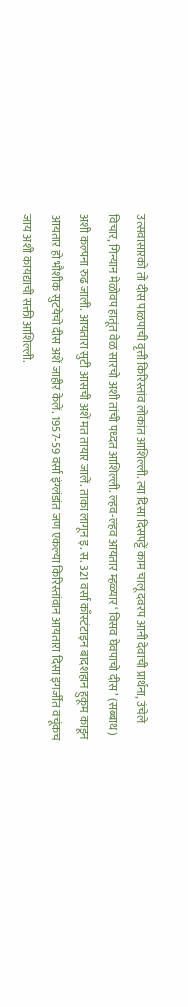उत्सवासारको तो दीस पाळपाची वृत्ती किरिस्तांव लोकांत आशिल्ली. त्या दिसा दिसपट्टें काम चालू दवरप आनी देवाची प्रार्थना, उंचेले विचार, गिन्यान मेळोवप हातूंत वेळ सारचो अशी तांची पध्दत आशिल्ली. ल्हव-ल्हव आयतार म्हळ्यार ‘ विसव घेवपाचो दीस ’ (सब्बाथ) अशी कल्पना रुढ जाली. आयतारा सुटी आसची अशें मत तायार जालें. ताका लागून इ. स. 321 वर्सा काँस्टंटाइन बादशहान हुकूम काडून आयतार हो भौशीक सुटयेचो दीस अशें जाहीर केलें. 1957-59 वर्सा इंग्लंडांत जण एकल्या किरिस्तांवान आयतारा दिसा इगर्जींत वचूंकच जाय अशी कायद्याची सक्ती आशिल्ली.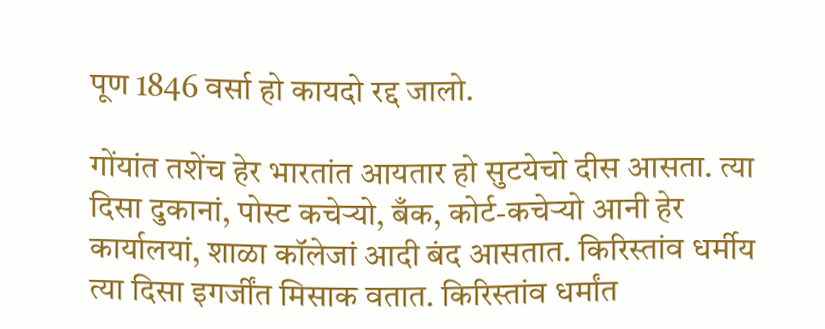पूण 1846 वर्सा हो कायदो रद्द जालो.

गोंयांत तशेंच हेर भारतांत आयतार हो सुटयेचो दीस आसता. त्या दिसा दुकानां, पोस्ट कचेऱ्यो, बँक, कोर्ट-कचेऱ्यो आनी हेर कार्यालयां, शाळा कॉलेजां आदी बंद आसतात. किरिस्तांव धर्मीय त्या दिसा इगर्जींत मिसाक वतात. किरिस्तांव धर्मांत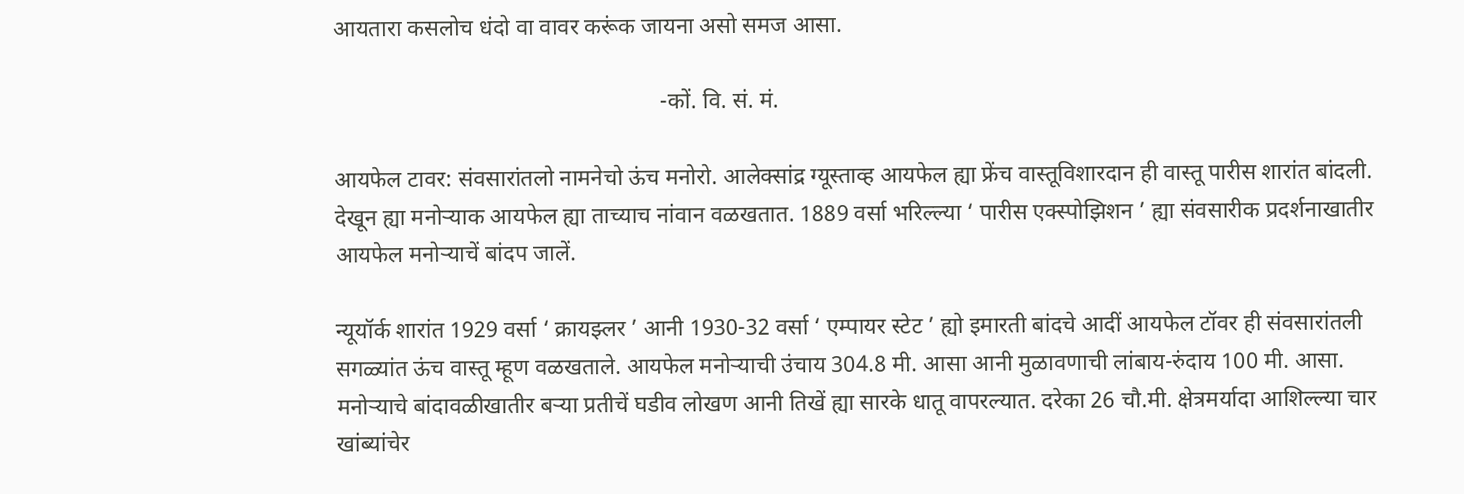आयतारा कसलोच धंदो वा वावर करूंक जायना असो समज आसा.

                                                         -कों. वि. सं. मं.

आयफेल टावर: संवसारांतलो नामनेचो ऊंच मनोरो. आलेक्सांद्र ग्यूस्ताव्ह आयफेल ह्या फ्रेंच वास्तूविशारदान ही वास्तू पारीस शारांत बांदली. देखून ह्या मनोऱ्याक आयफेल ह्या ताच्याच नांवान वळखतात. 1889 वर्सा भरिल्ल्या ‘ पारीस एक्स्पोझिशन ’ ह्या संवसारीक प्रदर्शनाखातीर आयफेल मनोऱ्याचें बांदप जालें.

न्यूयॉर्क शारांत 1929 वर्सा ‘ क्रायझ्लर ’ आनी 1930-32 वर्सा ‘ एम्पायर स्टेट ’ ह्यो इमारती बांदचे आदीं आयफेल टॉवर ही संवसारांतली सगळ्यांत ऊंच वास्तू म्हूण वळखताले. आयफेल मनोऱ्याची उंचाय 304.8 मी. आसा आनी मुळावणाची लांबाय-रुंदाय 100 मी. आसा. मनोऱ्याचे बांदावळीखातीर बऱ्या प्रतीचें घडीव लोखण आनी तिखें ह्या सारके धातू वापरल्यात. दरेका 26 चौ.मी. क्षेत्रमर्यादा आशिल्ल्या चार खांब्यांचेर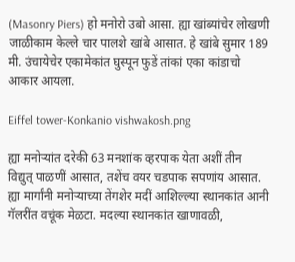(Masonry Piers) हो मनोरो उबो आसा. ह्या खांब्यांचेर लोखणी जाळीकाम केल्ले चार पालशे खांबे आसात. हे खांबे सुमार 189 मी. उंचायेचेर एकामेकांत घुस्पून फुडें तांकां एका कांडाचो आकार आयला.

Eiffel tower-Konkanio vishwakosh.png

ह्या मनोऱ्यांत दरेकी 63 मनशांक व्हरपाक येता अशीं तीन विद्युत् पाळणीं आसात, तशेंच वयर चडपाक सपणांय आसात. ह्या मार्गांनी मनोऱ्याच्या तेंगशेर मदीं आशिल्ल्या स्थानकांत आनी गॅलरींत वचूंक मेळटा. मदल्या स्थानकांत खाणावळी,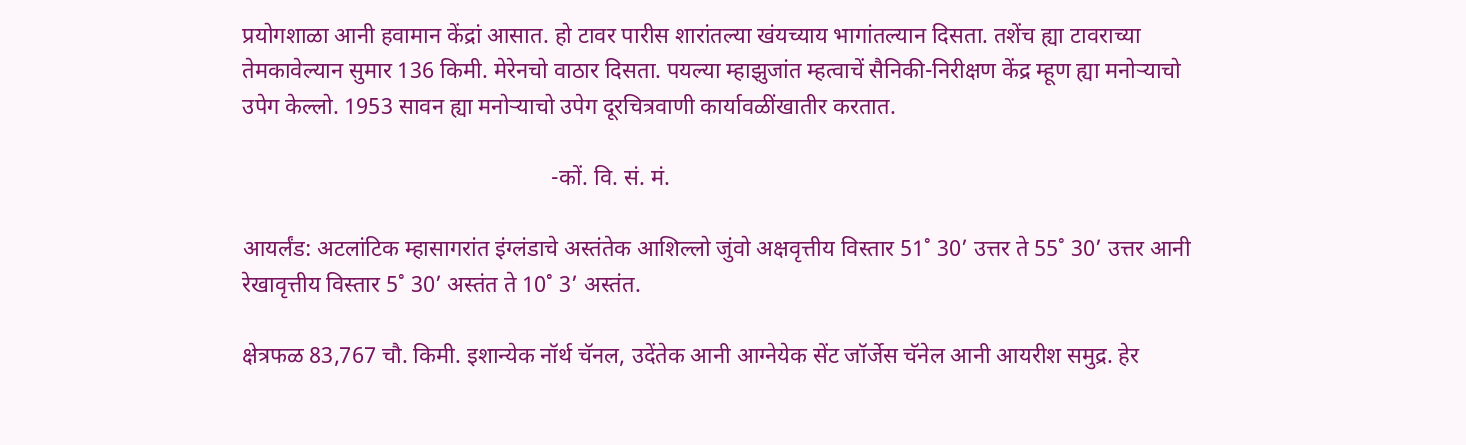प्रयोगशाळा आनी हवामान केंद्रां आसात. हो टावर पारीस शारांतल्या खंयच्याय भागांतल्यान दिसता. तशेंच ह्या टावराच्या तेमकावेल्यान सुमार 136 किमी. मेरेनचो वाठार दिसता. पयल्या म्हाझुजांत म्हत्वाचें सैनिकी-निरीक्षण केंद्र म्हूण ह्या मनोऱ्याचो उपेग केल्लो. 1953 सावन ह्या मनोऱ्याचो उपेग दूरचित्रवाणी कार्यावळींखातीर करतात.

                                                      -कों. वि. सं. मं.

आयर्लंड: अटलांटिक म्हासागरांत इंग्लंडाचे अस्तंतेक आशिल्लो जुंवो अक्षवृत्तीय विस्तार 51˚ 30’ उत्तर ते 55˚ 30’ उत्तर आनी रेखावृत्तीय विस्तार 5˚ 30’ अस्तंत ते 10˚ 3’ अस्तंत.

क्षेत्रफळ 83,767 चौ. किमी. इशान्येक नॉर्थ चॅनल, उदेंतेक आनी आग्नेयेक सेंट जॉर्जेस चॅनेल आनी आयरीश समुद्र. हेर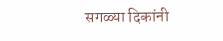सगळ्या दिकांनी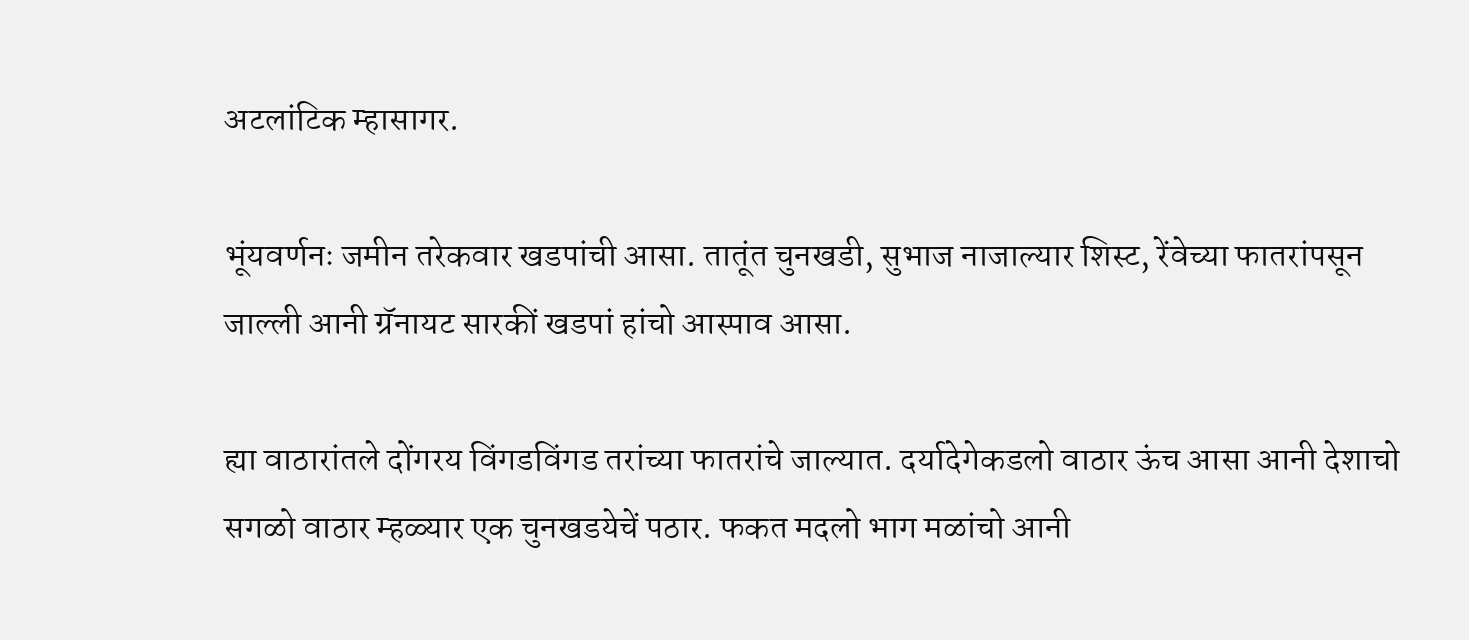अटलांटिक म्हासागर.

भूंयवर्णनः जमीन तरेकवार खडपांची आसा. तातूंत चुनखडी, सुभाज नाजाल्यार शिस्ट, रेंवेच्या फातरांपसून जाल्ली आनी ग्रॅनायट सारकीं खडपां हांचो आस्पाव आसा.

ह्या वाठारांतले दोंगरय विंगडविंगड तरांच्या फातरांचे जाल्यात. दर्यादेगेकडलो वाठार ऊंच आसा आनी देशाचो सगळो वाठार म्हळ्यार एक चुनखडयेचें पठार. फकत मदलो भाग मळांचो आनी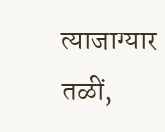त्याजाग्यार तळीं,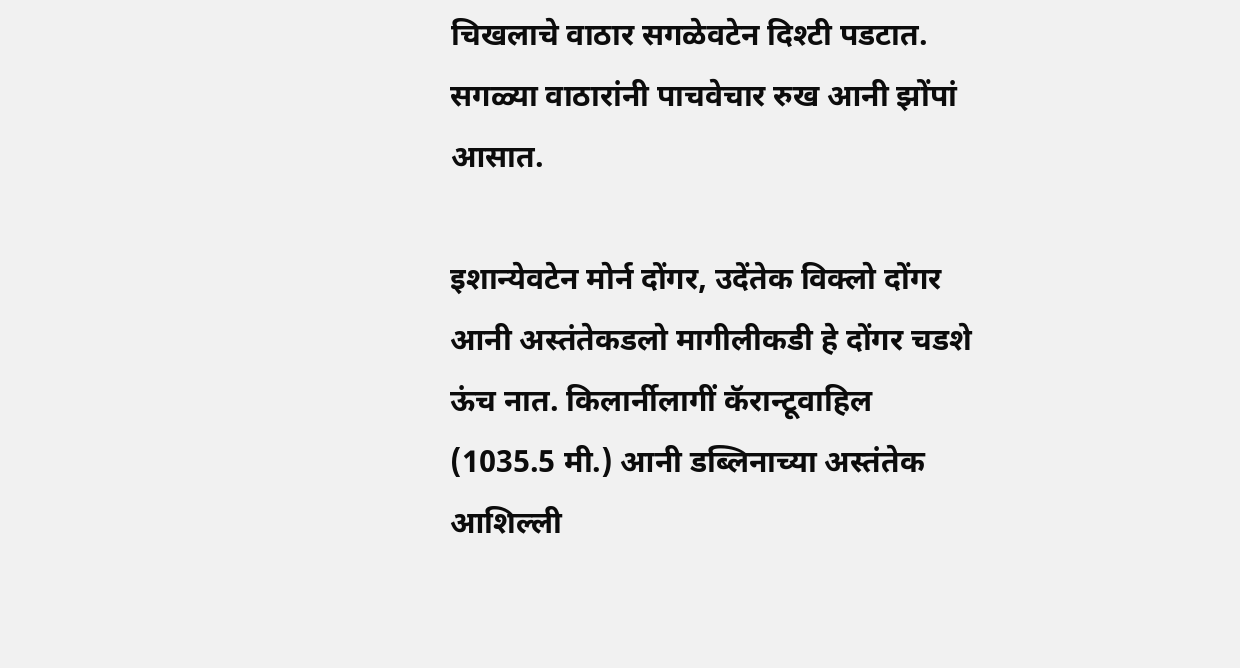चिखलाचे वाठार सगळेवटेन दिश्टी पडटात. सगळ्या वाठारांनी पाचवेचार रुख आनी झोंपां आसात.

इशान्येवटेन मोर्न दोंगर, उदेंतेक विक्लो दोंगर आनी अस्तंतेकडलो मागीलीकडी हे दोंगर चडशे ऊंच नात. किलार्नीलागीं कॅरान्टूवाहिल (1035.5 मी.) आनी डब्लिनाच्या अस्तंतेक आशिल्ली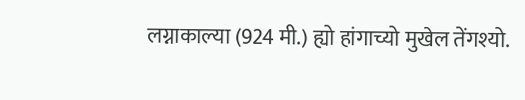लग्नाकाल्या (924 मी.) ह्यो हांगाच्यो मुखेल तेंगश्यो.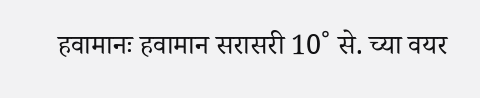हवामानः हवामान सरासरी 10˚ से. च्या वयर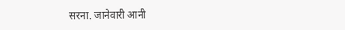सरना. जानेवारी आनी